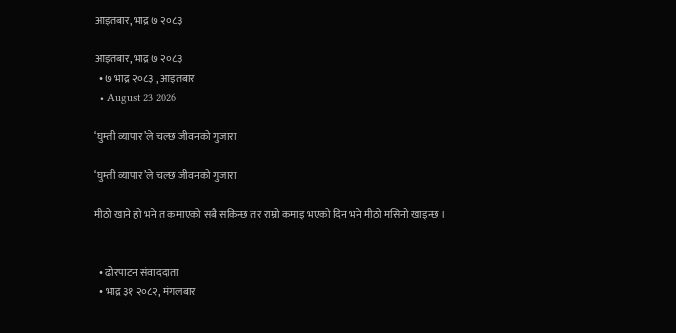आइतबार, भाद्र ७ २०८३

आइतबार, भाद्र ७ २०८३
  • ७ भाद्र २०८३ , आइतबार
  • August 23 2026

‘घुम्ती व्यापार’ले चल्छ जीवनको गुजारा

‘घुम्ती व्यापार’ले चल्छ जीवनको गुजारा

मीठो खाने हो भने त कमाएको सबै सकिन्छ तर राम्रो कमाइ भएको दिन भने मीठो मसिनो खाइन्छ ।


  • ढोरपाटन संवाददाता
  • भाद्र ३१ २०८२, मंगलबार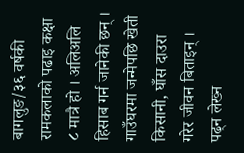बागलुङ/३६ वर्षकी रामकलाको पढाइ कक्षा ८ मात्रै हो । अलिअलि हिसाब गर्न जानेकी छन् । गाउँघरमा जन्मेपछि खेती किसानी, घाँस दाउरा गरेर जीवन बिताइन् । पढ्न लेख्न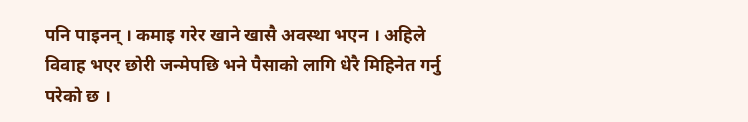पनि पाइनन् । कमाइ गरेर खाने खासै अवस्था भएन । अहिले विवाह भएर छोरी जन्मेपछि भने पैसाको लागि धेरै मिहिनेत गर्नु परेको छ ।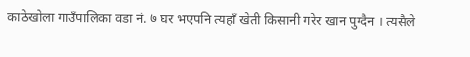काठेखोला गाउँपालिका वडा नं. ७ घर भएपनि त्यहाँ खेती किसानी गरेर खान पुग्दैन । त्यसैले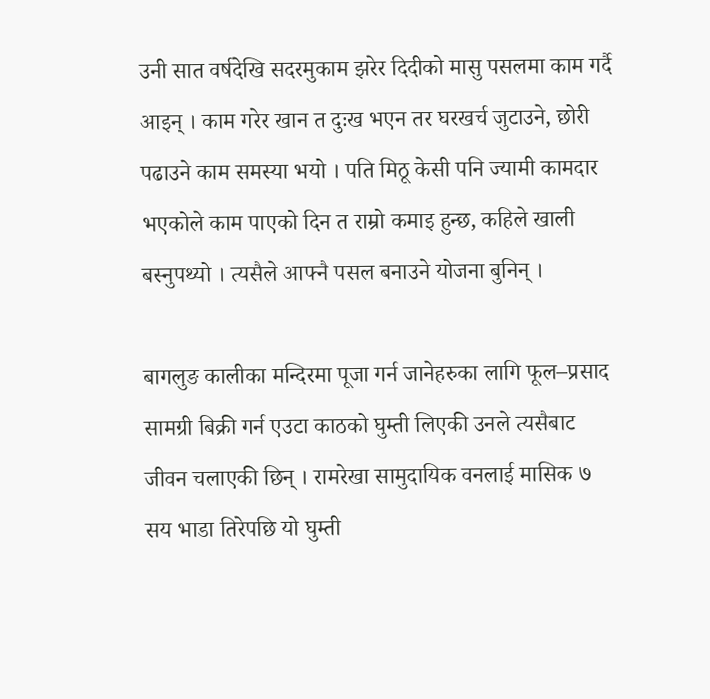उनी सात वर्षदेखि सदरमुकाम झरेर दिदीको मासु पसलमा काम गर्दै आइन् । काम गरेर खान त दुःख भएन तर घरखर्च जुटाउने, छोरी पढाउने काम समस्या भयो । पति मिठू केसी पनि ज्यामी कामदार भएकोले काम पाएको दिन त राम्रो कमाइ हुन्छ, कहिले खाली बस्नुपथ्यो । त्यसैले आफ्नै पसल बनाउने योजना बुनिन् ।

बागलुङ कालीका मन्दिरमा पूजा गर्न जानेहरुका लागि फूल–प्रसाद सामग्री बिक्री गर्न एउटा काठको घुम्ती लिएकी उनले त्यसैबाट जीवन चलाएकी छिन् । रामरेखा सामुदायिक वनलाई मासिक ७ सय भाडा तिरेपछि यो घुम्ती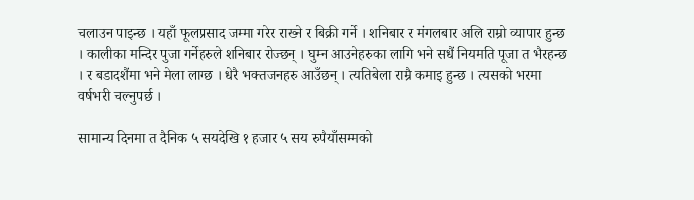चलाउन पाइन्छ । यहाँ फूलप्रसाद जम्मा गरेर राख्ने र बिक्री गर्ने । शनिबार र मंगलबार अलि राम्रो व्यापार हुन्छ । कालीका मन्दिर पुजा गर्नेहरुले शनिबार रोज्छन् । घुम्न आउनेहरुका लागि भने सधैं नियमति पूजा त भैरहन्छ । र बडादशैंमा भने मेला लाग्छ । धेरै भक्तजनहरु आउँछन् । त्यतिबेला राम्रै कमाइ हुन्छ । त्यसको भरमा वर्षभरी चल्नुपर्छ ।

सामान्य दिनमा त दैनिक ५ सयदेखि १ हजार ५ सय रुपैयाँसम्मको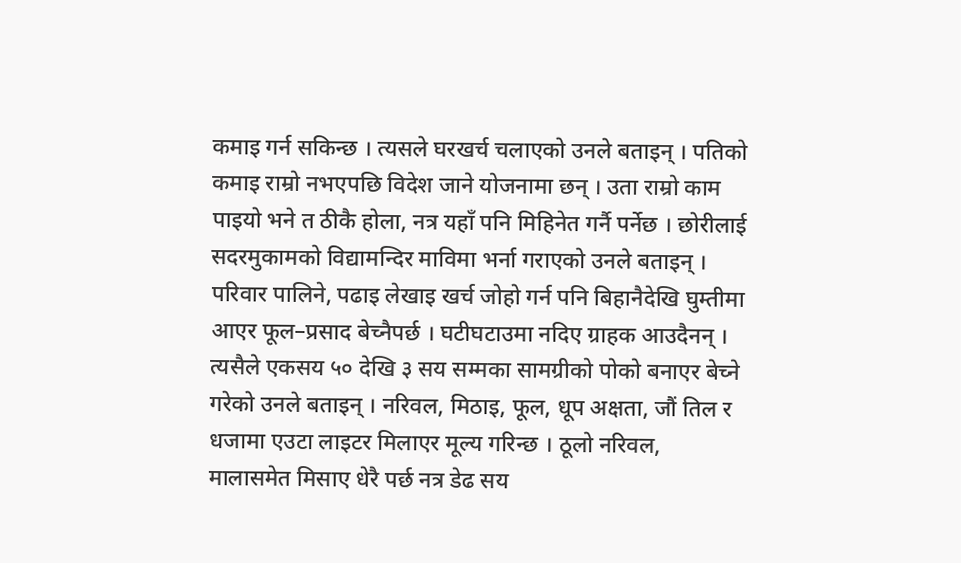कमाइ गर्न सकिन्छ । त्यसले घरखर्च चलाएको उनले बताइन् । पतिको कमाइ राम्रो नभएपछि विदेश जाने योजनामा छन् । उता राम्रो काम पाइयो भने त ठीकै होला, नत्र यहाँ पनि मिहिनेत गर्नै पर्नेछ । छोरीलाई सदरमुकामको विद्यामन्दिर माविमा भर्ना गराएको उनले बताइन् । परिवार पालिने, पढाइ लेखाइ खर्च जोहो गर्न पनि बिहानैदेखि घुम्तीमा आएर फूल–प्रसाद बेच्नैपर्छ । घटीघटाउमा नदिए ग्राहक आउदैनन् । त्यसैले एकसय ५० देखि ३ सय सम्मका सामग्रीको पोको बनाएर बेच्ने गरेको उनले बताइन् । नरिवल, मिठाइ, फूल, धूप अक्षता, जौं तिल र धजामा एउटा लाइटर मिलाएर मूल्य गरिन्छ । ठूलो नरिवल, मालासमेत मिसाए धेरै पर्छ नत्र डेढ सय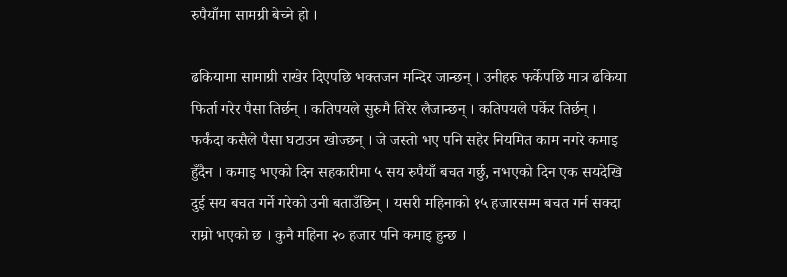रुपैयाँमा सामग्री बेच्ने हो ।

ढकियामा सामाग्री राखेर दिएपछि भक्तजन मन्दिर जान्छन् । उनीहरु फर्केपछि मात्र ढकिया फिर्ता गरेर पैसा तिर्छन् । कतिपयले सुरुमै तिरेर लैजान्छन् । कतिपयले पर्केर तिर्छन् । फर्कंदा कसैले पैसा घटाउन खोज्छन् । जे जस्तो भए पनि सहेर नियमित काम नगरे कमाइ हुँदैन । कमाइ भएको दिन सहकारीमा ५ सय रुपैयाँ बचत गर्छु, नभएको दिन एक सयदेखि दुई सय बचत गर्ने गरेको उनी बताउँछिन् । यसरी महिनाको १५ हजारसम्म बचत गर्न सक्दा राम्रो भएको छ । कुनै महिना २० हजार पनि कमाइ हुन्छ ।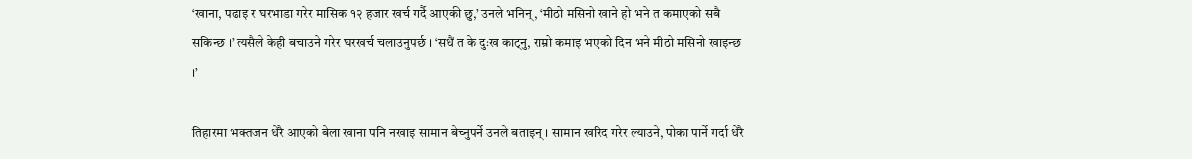‘खाना, पढाइ र घरभाडा गरेर मासिक १२ हजार खर्च गर्दै आएकी छु,’ उनले भनिन्, ‘मीठो मसिनो खाने हो भने त कमाएको सबै सकिन्छ ।’ त्यसैले केही बचाउने गरेर घरखर्च चलाउनुपर्छ । ‘सधैं त के दुःख काट्नु, राम्रो कमाइ भएको दिन भने मीठो मसिनो खाइन्छ ।’

तिहारमा भक्तजन धेरै आएको बेला खाना पनि नखाइ सामान बेच्नुपर्ने उनले बताइन् । सामान खरिद गरेर ल्याउने, पोका पार्ने गर्दा धेरै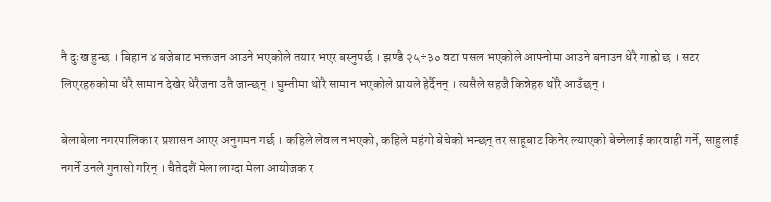नै दुःख हुन्छ । बिहान ४ बजेबाट भक्तजन आउने भएकोले तयार भएर बस्नुपर्छ । झण्डै २५÷३० वटा पसल भएकोले आफ्नोमा आउने बनाउन धेरै गाह्रो छ । सटर लिएरहरुकोमा धेरै सामान देखेर धेरैजना उतै जान्छन् । घुम्तीमा थोरै सामान भएकोले प्रायले हेर्दैनन् । त्यसैले सहजै किन्नेहरु थोरै आउँछन् ।

बेलाबेला नगरपालिका र प्रशासन आएर अनुगमन गर्छ । कहिले लेवल नभएको, कहिले महंगो बेचेको भन्छन् तर साहूबाट किनेर ल्याएको बेच्नेलाई कारवाही गर्ने, साहुलाई नगर्ने उनले गुनासो गरिन् । चैतेदशैं मेला लाग्दा मेला आयोजक र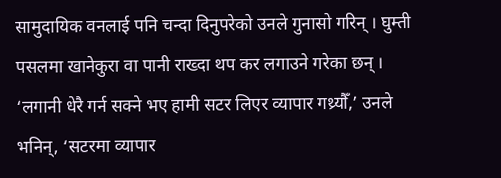सामुदायिक वनलाई पनि चन्दा दिनुपरेको उनले गुनासो गरिन् । घुम्ती पसलमा खानेकुरा वा पानी राख्दा थप कर लगाउने गरेका छन् । ‘लगानी धेरै गर्न सक्ने भए हामी सटर लिएर व्यापार गथ्र्यौँ,’ उनले भनिन्, ‘सटरमा व्यापार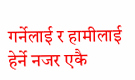गर्नेलाई र हामीलाई हेर्ने नजर एकै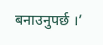बनाउनुपर्छ ।’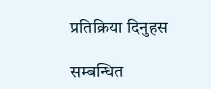प्रतिक्रिया दिनुहस

सम्बन्धित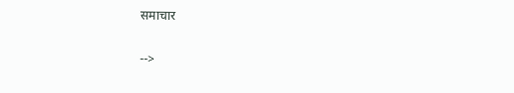समाचार

-->